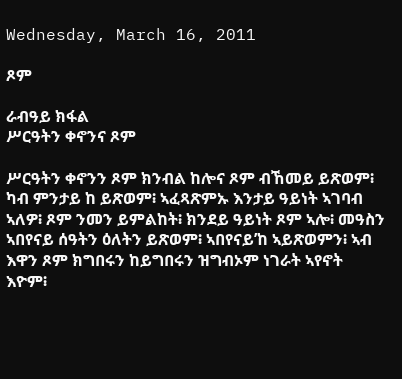Wednesday, March 16, 2011

ጾም

ራብዓይ ክፋል
ሥርዓትን ቀኖንና ጾም

ሥርዓትን ቀኖንን ጾም ክንብል ከሎና ጾም ብኸመይ ይጽወም፧ ካብ ምንታይ ከ ይጽወም፧ ኣፈጻጽምኡ እንታይ ዓይነት ኣገባብ ኣለዎ፧ ጾም ንመን ይምልከት፧ ክንደይ ዓይነት ጾም ኣሎ፧ መዓስን ኣበየናይ ሰዓትን ዕለትን ይጽወም፧ ኣበየናይ’ከ ኣይጽወምን፧ ኣብ እዋን ጾም ክግበሩን ከይግበሩን ዝግብኦም ነገራት ኣየኖት እዮም፧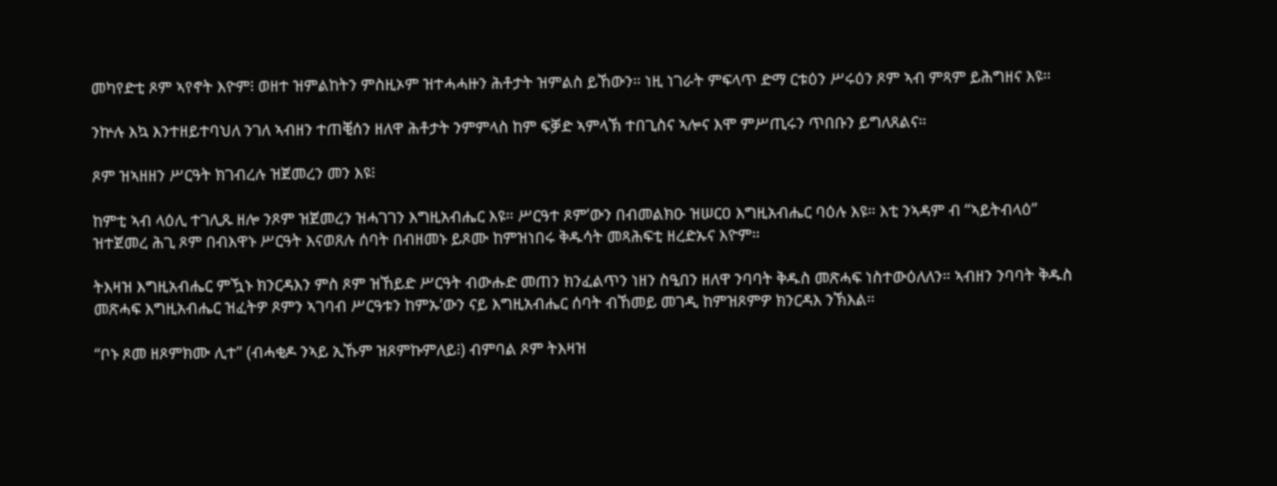መካየድቲ ጾም ኣየኖት እዮም፧ ወዘተ ዝምልከትን ምስዚኦም ዝተሓሓዙን ሕቶታት ዝምልስ ይኸውን። ነዚ ነገራት ምፍላጥ ድማ ርቱዕን ሥሩዕን ጾም ኣብ ምጻም ይሕግዘና እዩ።

ንኵሉ እኳ እንተዘይተባህለ ንገለ ኣብዘን ተጠቒሰን ዘለዋ ሕቶታት ንምምላስ ከም ፍቓድ ኣምላኽ ተበጊስና ኣሎና እሞ ምሥጢሩን ጥበቡን ይግለጸልና።

ጾም ዝኣዘዘን ሥርዓት ክገብረሉ ዝጀመረን መን እዩ፧

ከምቲ ኣብ ላዕሊ ተገሊጹ ዘሎ ንጾም ዝጀመረን ዝሓገገን እግዚአብሔር እዩ። ሥርዓተ ጾም’ውን በብመልክዑ ዝሠርዐ እግዚአብሔር ባዕሉ እዩ። እቲ ንኣዳም ብ “ኣይትብላዕ” ዝተጀመረ ሕጊ ጾም በብእዋኑ ሥርዓት እናወጸሉ ሰባት በብዘመኑ ይጾሙ ከምዝነበሩ ቅዱሳት መጻሕፍቲ ዘረድኡና እዮም።

ትእዛዝ እግዚአብሔር ምዃኑ ክንርዳእን ምስ ጾም ዝኸይድ ሥርዓት ብውሑድ መጠን ክንፈልጥን ነዘን ስዒበን ዘለዋ ንባባት ቅዱስ መጽሓፍ ነስተውዕለለን። ኣብዘን ንባባት ቅዱስ መጽሓፍ እግዚአብሔር ዝፈትዎ ጾምን ኣገባብ ሥርዓቱን ከምኡ’ውን ናይ እግዚአብሔር ሰባት ብኸመይ መገዲ ከምዝጾምዎ ክንርዳእ ንኽእል።

“ቦኑ ጾመ ዘጾምክሙ ሊተ” (ብሓቂዶ ንኣይ ኢኹም ዝጾምኩምለይ፧) ብምባል ጾም ትእዛዝ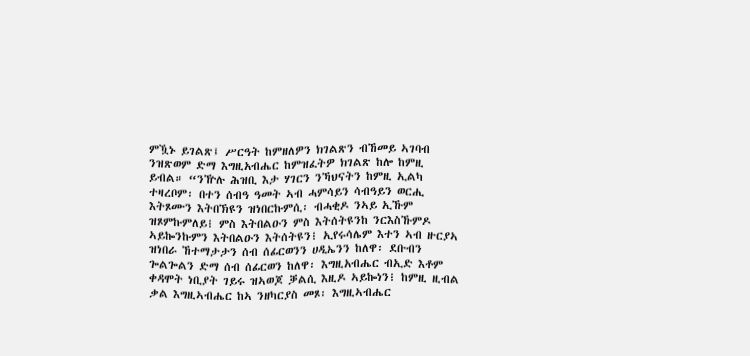ምዃኑ ይገልጽ፤ ሥርዓት ከምዘለዎን ክገልጽን ብኸመይ ኣገባብ ንዝጽወም ድማ እግዚአብሔር ከምዝፈትዎ ክገልጽ ከሎ ከምዚ ይብል። “ንዅሉ ሕዝቢ እታ ሃገርን ንኻህናትን ከምዚ ኢልካ ተዛረቦም፡ በተን ሰብዓ ዓመት ኣብ ሓምሳይን ሳብዓይን ወርሒ እትጾሙን እትበኽዩን ዝነበርኩምሲ፡ ብሓቂዶ ንኣይ ኢኹም ዝጾምኩምለይ፧ ምስ እትበልዑን ምስ እትሰትዩንከ ንርእስኹምዶ ኣይኰንኩምን እትበልዑን እትሰትዩን፧ ኢየሩሳሌም እተን ኣብ ዙርያኣ ዝነበራ ኸተማታታን ሰብ ሰፊርወንን ሀዲኤንን ከለዋ፡ ደቡብን ጐልጐልን ድማ ሰብ ሰፊርወን ከለዋ፡ እግዚአብሔር ብኢድ እቶም ቀዳሞት ነቢያት ገይሩ ዝኣወጆ ቓልሲ እዚዶ ኣይኰነን፧ ከምዚ ዚብል ቃል እግዚኣብሔር ከኣ ንዘካርያስ መጾ፡ እግዚኣብሔር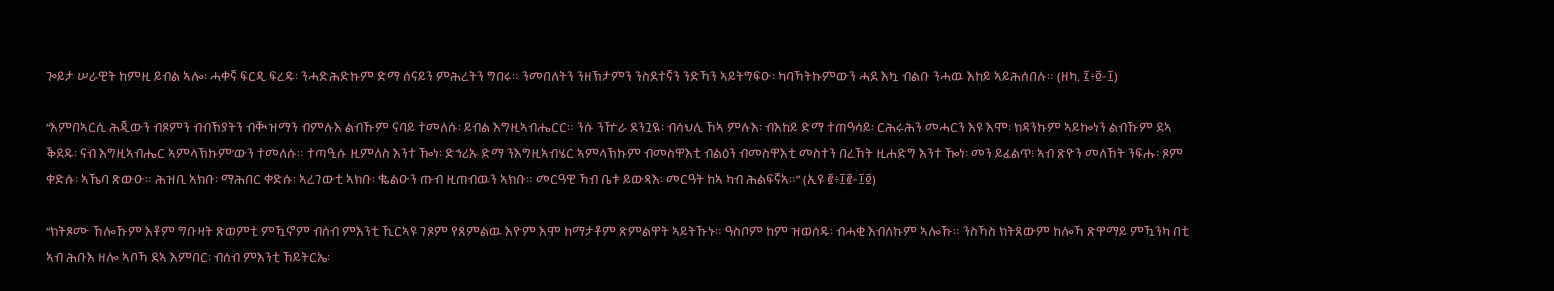ጐይታ ሠራዊት ከምዚ ይብል ኣሎ፡ ሓቀኛ ፍርዲ ፍረዱ፡ ንሓድሕድኩም ድማ ሰናይን ምሕረትን ግበሩ። ንመበለትን ንዘኽታምን ንስደተኛን ንድኻን ኣይትግፍዑ፡ ካባኻትኩምውን ሓደ እኳ ብልቡ ንሓዉ እከይ ኣይሕሰበሉ። (ዘካ. ፯፥፬-፲)

“እምበኣርሲ ሕጂውን ብጾምን ብብኽያትን ብቚዝማን ብምሉእ ልብኹም ናባይ ተመለሱ፡ ይብል እግዚኣብሔርር። ንሱ ንዅራ ደንጓዪ፡ ብሳህሊ ኸኣ ምሉእ፡ ብእከይ ድማ ተጠዓሳይ፡ ርሕሩሕን መሓርን እዩ እሞ፡ ክዳንኩም ኣይኰነን ልብኹም ደኣ ቕደዱ፡ ናብ እግዚኣብሔር ኣምላኽኩም’ውን ተመለሱ። ተጣዒሱ ዚምለስ እንተ ዀነ፡ ድኅሪኡ ድማ ንእግዚኣብሄር ኣምላኽኩም ብመስዋእቲ ብልዕን ብመስዋእቲ መስተን በረኸት ዚሐድግ እንተ ዀነ፡ መን ይፈልጥ፧ ኣብ ጽዮን መለኸት ንፍሑ፡ ጾም ቀድሱ፡ ኣኼባ ጽውዑ። ሕዝቢ ኣክቡ፡ ማሕበር ቀድሱ፡ ኣረገውቲ ኣክቡ፡ ቈልዑን ጡብ ዚጠብዉን ኣክቡ። መርዓዊ ኻብ ቤቱ ይውጻእ፡ መርዓት ከኣ ካብ ሕልፍኛኣ።” (ኢዩ ፪፥፲፪-፲፬)

“ክትጾሙ ኸሎኹም እቶም ግቡዛት ጽወምቲ ምዃኖም ብሰብ ምእንቲ ኺርኣዩ ገጾም የጸምልዉ እዮም እሞ ከማታቶም ጽምልዋት ኣይትኹኑ። ዓስቦም ከም ዝወሰዱ፡ ብሓቂ እብለኩም ኣሎኹ። ንስኻስ ክትጸውም ከሎኻ ጽዋማይ ምዃንካ በቲ ኣብ ሕቡእ ዘሎ ኣቦኻ ደኣ እምበር፡ ብሰብ ምእንቲ ኸይትርኤ፡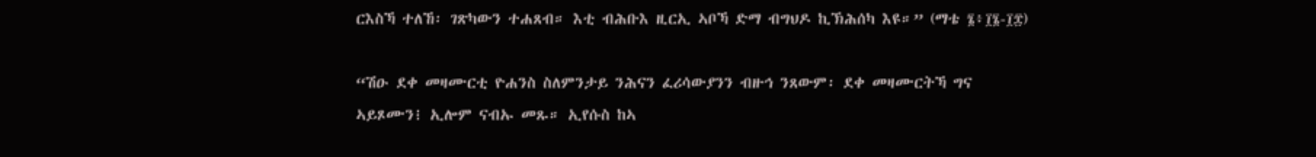ርእስኻ ተለኸ፡ ገጽካውን ተሐጸብ። እቲ ብሕቡእ ዚርኢ ኣቦኻ ድማ ብግህዶ ኪኽሕሰካ እዩ።” (ማቴ ፮፥፲፮-፲፰)

“ሽዑ ደቀ መዛሙርቲ ዮሐንስ ስለምንታይ ንሕናን ፈሪሳውያንን ብዙኅ ንጸውም፡ ደቀ መዛሙርትኻ ግና ኣይጾሙን፧ ኢሎም ናብኡ መጹ። ኢየሱስ ከኣ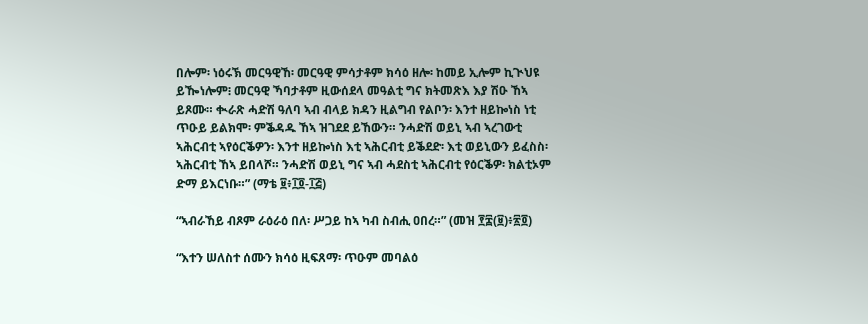በሎም፡ ነዕሩኽ መርዓዊኸ፡ መርዓዊ ምሳታቶም ክሳዕ ዘሎ፡ ከመይ ኢሎም ኪጒህዩ ይዀነሎም፧ መርዓዊ ኻባታቶም ዚውሰደላ መዓልቲ ግና ክትመጽእ እያ ሽዑ ኸኣ ይጾሙ። ቊራጽ ሓድሽ ዓለባ ኣብ ብላይ ክዳን ዚልግብ የልቦን፡ እንተ ዘይኰነስ ነቲ ጥዑይ ይልክሞ፡ ምቕዳዱ ኸኣ ዝገደደ ይኸውን። ንሓድሽ ወይኒ ኣብ ኣረገውቲ ኣሕርብቲ ኣየዕርቕዎን፡ እንተ ዘይኰነስ እቲ ኣሕርብቲ ይቕደድ፡ እቲ ወይኒውን ይፈስስ፡ ኣሕርብቲ ኸኣ ይበላሾ። ንሓድሽ ወይኒ ግና ኣብ ሓደስቲ ኣሕርብቲ የዕርቕዎ፡ ክልቲኦም ድማ ይእርነቡ።” (ማቴ ፱፥፲፬-፲፭)

“ኣብራኸይ ብጾም ራዕራዕ በለ፡ ሥጋይ ከኣ ካብ ስብሒ ዐበረ።” (መዝ ፻፰(፱)፥፳፬)

“እተን ሠለስተ ሰሙን ክሳዕ ዚፍጸማ፡ ጥዑም መባልዕ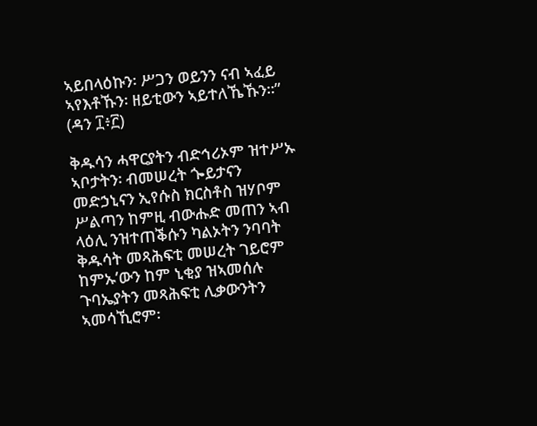ኣይበላዕኩን፡ ሥጋን ወይንን ናብ ኣፈይ ኣየእቶኹን፡ ዘይቲውን ኣይተለኼኹን።” (ዳን ፲፥፫)

ቅዱሳን ሓዋርያትን ብድኅሪኦም ዝተሥኡ ኣቦታትን፡ ብመሠረት ጐይታናን መድኃኒናን ኢየሱስ ክርስቶስ ዝሃቦም ሥልጣን ከምዚ ብውሑድ መጠን ኣብ ላዕሊ ንዝተጠቕሱን ካልኦትን ንባባት ቅዱሳት መጻሕፍቲ መሠረት ገይሮም ከምኡ’ውን ከም ኒቂያ ዝኣመሰሉ ጉባኤያትን መጻሕፍቲ ሊቃውንትን ኣመሳኺሮም፡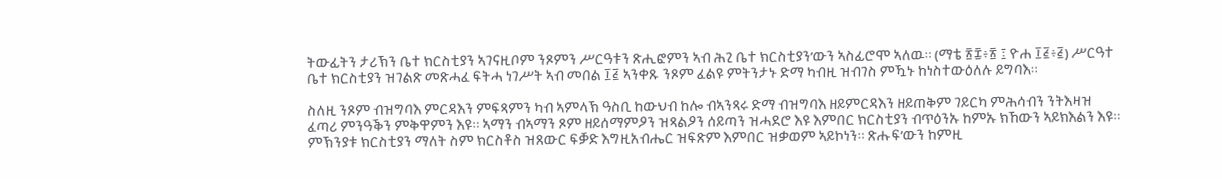ትውፊትን ታሪኽን ቤተ ክርስቲያን ኣገናዚቦም ንጾምን ሥርዓቱን ጽሒፎምን ኣብ ሕጊ ቤተ ክርስቲያን’ውን ኣስፊሮሞ ኣለዉ። (ማቴ ፳፰፥፳ ፤ ዮሐ ፲፭፥፭) ሥርዓተ ቤተ ክርስቲያን ዝገልጽ መጽሓፈ ፍትሓ ነገሥት ኣብ መበል ፲፭ ኣንቀጹ ንጾም ፈልዩ ምትንታኑ ድማ ካብዚ ዝብገስ ምዃኑ ከነስተውዕለሉ ይግባእ።

ስለዚ ንጾም ብዝግባእ ምርዳእን ምፍጻምን ካብ ኣምላኽ ዓስቢ ከውህብ ከሎ ብኣንጻሩ ድማ ብዝግባእ ዘይምርዳእን ዘይጠቅም ገይርካ ምሕሳብን ንትእዛዝ ፈጣሪ ምንዓቕን ምቅዋምን እዩ። ኣማን ብኣማን ጾም ዘይሰማምዖን ዝጻልዖን ሰይጣን ዝሓደሮ እዩ እምበር ክርስቲያን ብጥዕንኡ ከምኡ ክኸውን ኣይክእልን እዩ። ምኽንያቱ ክርስቲያን ማለት ስም ክርስቶስ ዝጸውር ፍቓድ እግዚአብሔር ዝፍጽም እምበር ዝቃወም ኣይኮነን። ጽሑፍ’ውን ከምዚ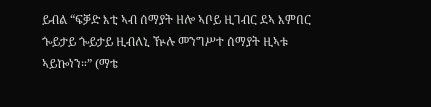ይብል “ፍቓድ እቲ ኣብ ሰማያት ዘሎ ኣቦይ ዚገብር ደኣ እምበር ጐይታይ ጐይታይ ዚብለኒ ዅሉ መንግሥተ ሰማያት ዚኣቱ ኣይኰነን።” (ማቴ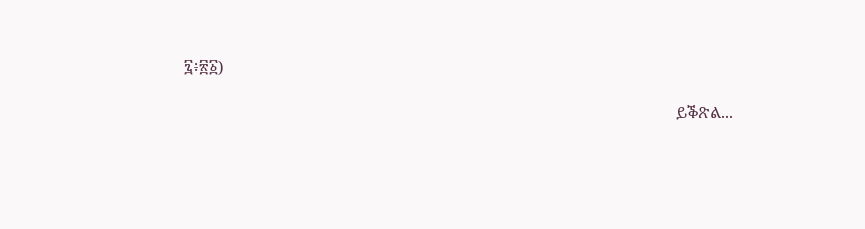፯፥፳፩)

                                                                                                                           ይቕጽል...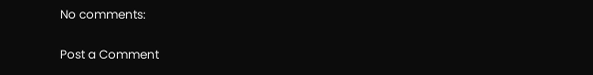No comments:

Post a Comment